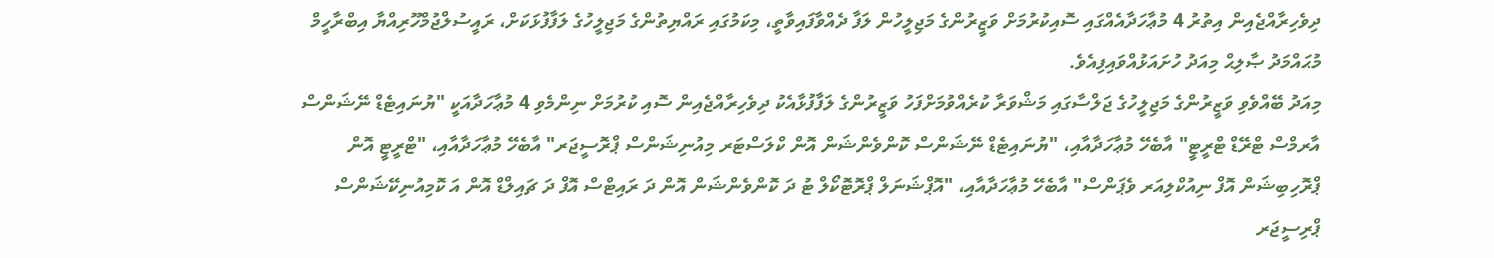ދިވެހިރާއްޖެއިން އިތުރު 4 މުޢާހަދާއެއްގައި ސޮއިކުރުމަށް ވަޒީރުންގެ މަޖިލީހުން ލަފާ ދެއްވާފައިވާތީ، މިކަމުގައި ރައްޔިތުންގެ މަޖިލީހުގެ ލަފާފުޅަކަށް، ރައީސުލްޖުމްހޫރިއްޔާ އިބްރާހީމް މުޙައްމަދު ޞާލިޙް މިއަދު ހުށައަޅުއްވައިފިއެވެ.
މިއަދު ބޭއްވެވި ވަޒީރުންގެ މަޖިލީހުގެ ޖަލްސާގައި މަޝްވަރާ ކުރެއްވުމަށްފަހު ވަޒީރުންގެ ލަފާފުޅާއެކު ދިވެހިރާއްޖެއިން ސޮއި ކުރުމަށް ނިންމެވި 4 މުޢާހަދާއަކީ "ޔުނައިޓެޑް ނޭޝަންސް އާރމްސް ޓްރޭޑް ޓްރީޓީ" އާބެހޭ މުޢާހަދާއާއި، "ޔުނައިޓެޑް ނޭޝަންސް ކޮންވެންޝަން އޮން ކްލަސްޓަރ މިއުނިޝަންސް ޕްރޮސީޖަރ" އާބެހޭ މުޢާހަދާއާއި، "ޓްރީޓީ އޮން ޕްރޮހިބިޝަން އޮފް ނިއުކްލިއަރ ވެޕަންސް" އާބެހޭ މުޢާހަދާއާއި، "އޮޕްޝަނަލް ޕްރޮޓޮކޯލް ޓު ދަ ކޮންވެންޝަން އޮން ދަ ރައިޓްސް އޮފް ދަ ޗައިލްޑް އޮން އަ ކޮމިއުނިކޭޝަންސް ޕްރިސީޖަރ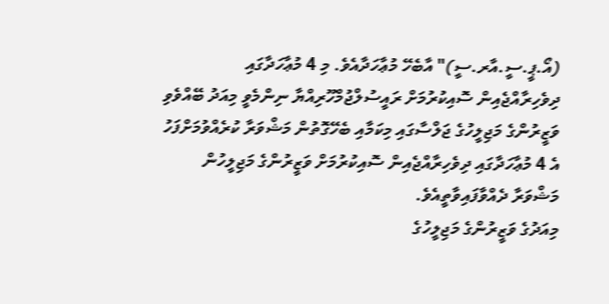(އޯ.ޕީ.ސީ.އާރ.ސީ)" އާބެހޭ މުޢާހަދާއެވެ. މި 4 މުޢާހަދާގައި ދިވެހިރާއްޖެއިން ސޮއިކުރުމަށް ރައީސުލްޖުމްހޫރިއްޔާ ނިންމެވީ މިއަދު ބޭއްވެވި ވަޒީރުންގެ މަޖިލީހުގެ ޖަލްސާގައި މިކަމާއި ބެހޭގޮތުން މަޝްވަރާ ކުރެއްވުމަށްފަހު އެ 4 މުޢާހަދާގައި ދިވެހިރާއްޖެއިން ސޮއިކުރުމަށް ވަޒީރުންގެ މަޖިލީހުން މަޝްވަރާ ދެއްވާފައިވާތީއެވެ.
މިއަދުގެ ވަޒީރުންގެ މަޖިލީހުގެ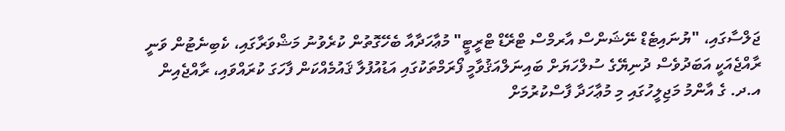ޖަލްސާގައި، "ޔުނައިޓެޑް ނޭޝަންސް އާރމްސް ޓްރޭޑް ޓްރީޓީ" މުޢާހަދާއާ ބެހޭގޮތުން ކުރެވުނު މަޝްވަރާގައި، ކެބިނެޓުން ވަނީ ރާއްޖެއަކީ އަބަދުވެސް ދުނިޔޭގެ ސުލްހަޔަށް ބައިނަލްއަޤުވާމީ ފޯރަމްތަކުގައި އަޑުއުފުލާ ޤައުމެއްކަން ފާހަގަ ކުރައްވައި، ރާއްޖެއިން އ.ދ. ގެ އާންމު މަޖިލީހުގައި މި މުޢާހަދާ ފާސްކުރުމަށް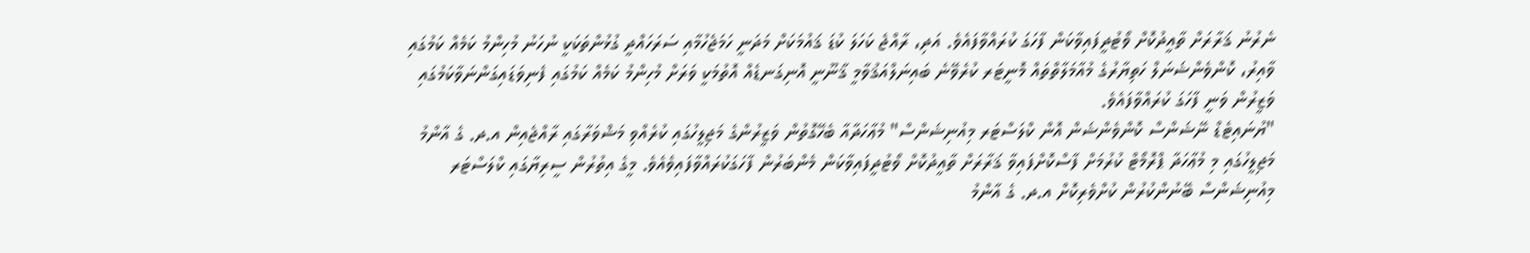ނެރުނު ޤަރާރަށް ތާއީދުކޮށް ވޯޓުދީފައިވާކަން ފާހަގަ ކުރައްވާފައެވެ. އަދި، ރާއްޖެ ކަހަލަ ކުޑަ ޤައުމަކަށް މަދަނީ ހަމަޖެހުމާއި ސަރަހައްދީ ގުޅުންތަކަކީ ނުހަނު މުހިންމު ކަމެއް ކަމުގައި ވާއިރު، ކޮންވެންޝަނަލް ހަތިޔާރުގެ މުއާމަލާތްތައް މޮނީޓަރ ކުރެވޭނެ ބައިނަލްއަޤުވާމީ ޤާނޫނީ އޮނިގަނޑެއް އޮތުމަކީ ވަރަށް މުހިންމު ކަމެއް ކަމުގައި ފެނިވަޑައިގަންނަވާކަމުގައި ވަޒީރުން ވަނީ ފާހަގަ ކުރައްވާފައެވެ.
"ޔުނައިޓެޑް ނޭޝަންސް ކޮންވެންޝަން އޮން ކްލަސްޓަރ މިއުނިޝަންސް" މުޢާހަދާއާ ބެހޭގޮތުން ވަޒީރުންގެ މަޖިލީހުގައި ކުރެއްވި މަޝްވަރާގައި ރާއްޖެއިން އ.ދ. ގެ އާންމު މަޖިލީހުގައި މި މުޢާހަދާ ޕްރޮމޯޓް ކުރުމަށް ފާސްކޮށްފައިވާ ޤަރާރަށް ތާއީދުކޮށް ވޯޓުދީފައިވާކަން މެންބަރުން ފާހަގަކުރައްވާފައިވެއެވެ. މީގެ އިތުރުން ސީރިޔާގައި ކްލަސްޓަރ މިއުނިޝަންސް ބޭނުންކުރުން ކުށްވެރިކޮށް އ.ދ. ގެ އާންމު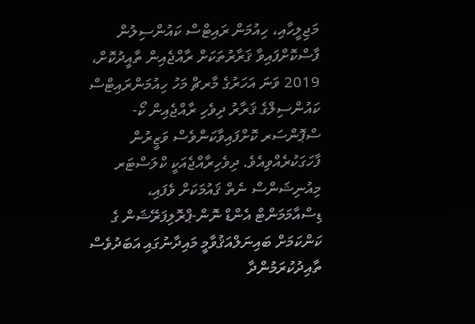މަޖިލީހާއި، ހިއުމަން ރައިޓްސް ކައުންސިލުން ފާސްކޮށްފައިވާ ޤަރާރުތަކަށް ރާއްޖެއިން ތާއީދުކޮށް، 2019 ވަނަ އަހަރުގެ މާރޗް މަހު ހިއުމަންރައިޓްސް ކައުންސިލްގެ ޤަރާރު ދިވެހި ރާއްޖެއިން ކޯ-ސްޕޮންސަރ ކޮށްފައިވާކަންވެސް ވަޒީރުން ފާހަގަކުރެއްވިއެވެ. ދިވެހިރާއްޖެއަކީ ކްލަސްޓަރ މިއުނިޝަންސް ނެތް ޤައުމަކަށް ވެފައި، ޑިސްއާމަމަންޓް އެންޑް ނޮން-ޕްރޮލިފަރޭޝަން ގެ ކަންކަމަށް ބައިނަލްއަޤުވާމީ މައިދާނުގައި އަބަދުވެސް ތާއިދުކުރަމުންދާ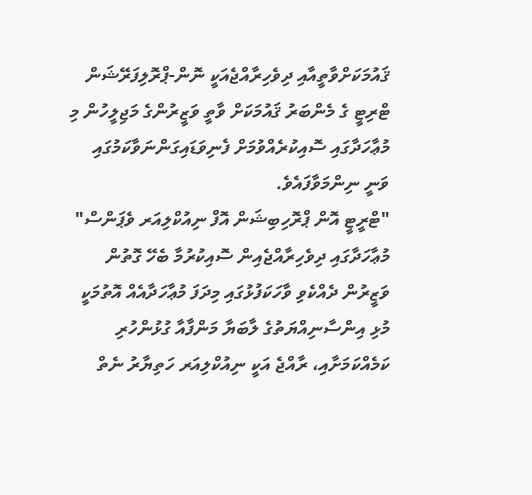ޤައުމަކަށްވާތީއާއި ދިވެހިރާއްޖެއަކީ ނޮން-ޕްރޮލިފަރޭޝަން ޓްރިޓީ ގެ މެންބަރު ޤައުމަކަށް ވާތީ ވަޒީރުންގެ މަޖިލީހުން މި މުޢާހަދާގައި ސޮއިކުރެއްވުމަށް ފެނިވަޑައިގަންނަވާކަމުގައި ވަނީ ނިންމަވާފައެވެ.
"ޓްރީޓީ އޮން ޕްރޮހިބިޝަން އޮފް ނިއުކްލިއަރ ވެޕަންސް" މުޢާހަދާގައި ދިވެހިރާއްޖެއިން ސޮއިކުރުމާ ބެހޭ ގޮތުން ވަޒީރުން ދެއްކެވި ވާހަކަފުޅުގައި މިދަފަ މުޢާހަދާއެއް އޮތުމަކީ މުޅި އިންސާނިއްޔަތުގެ ލާބަޔާ މަންފާއާ ގުޅުންހުރި ކަމެއްކަމަށާއި، ރާއްޖެ އަކީ ނިއުކްލިއަރ ހަތިޔާރު ނެތް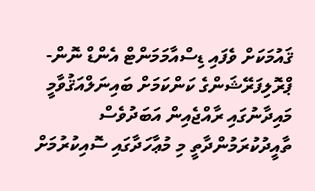ޤައުމަކަށް ވެފައި ޑިސްއާމަމަންޓް އެންޑް ނޮން-ޕްރޮލިފަރޭޝަންގެ ކަންކަމަށް ބައިނަލްއަޤުވާމީ މައިދާނުގައި ރާއްޖެއިން އަބަދުވެސް ތާއީދުކުރަމުންދާތީ މި މުޢާހަދާގައި ސޮއިކުރުމަށް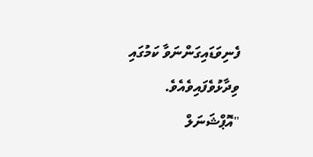ފެނިވަޑައިގަންނަވާ ކަމުގައި ވިދާޅުވެފައިވެއެވެ.
"އޮޕްޝަނަލް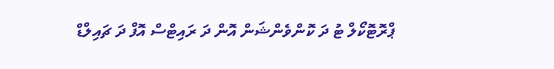ޕްރޮޓޮކޯލް ޓު ދަ ކޮންވެންޝަން އޮން ދަ ރައިޓްސް އޮފް ދަ ޗައިލްޑް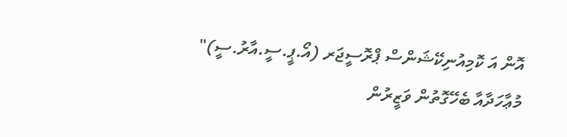އޮން އަ ކޮމިއުނިކޭޝަންސް ޕްރޮސީޖަރ (އޯ.ޕީ.ސީ.އާރު.ސީ)" މުޢާހަދާއާ ބެހޭގޮތުން ވަޒީރުން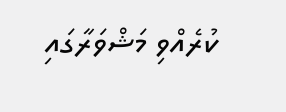ކުރެއްވި މަޝްވަރާގައި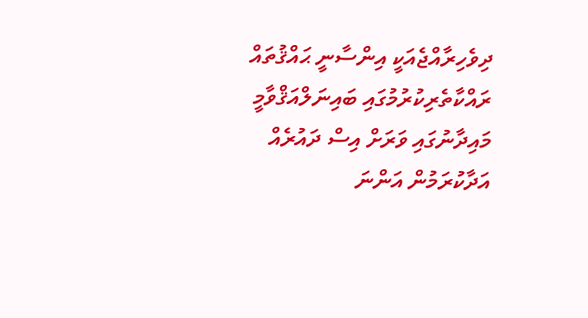ދިވެހިރާއްޖެއަކީ އިންސާނީ ޙައްޤުތައް ރައްކާތެރިކުރުމުގައި ބައިނަލްއަޤްވާމީ މައިދާނުގައި ވަރަށް އިސް ދައުރެއް އަދާކުރަމުން އަންނަ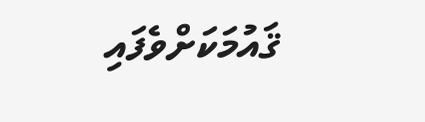ޤައުމަކަށްވެފައި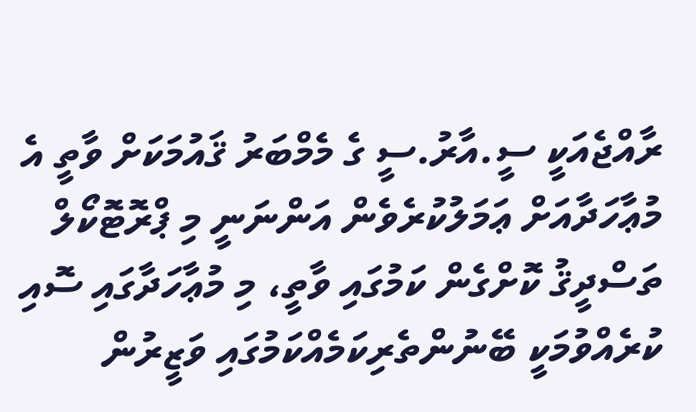ރާއްޖެއަކީ ސީ.އާރު.ސީ ގެ މެމްބަރު ޤައުމަކަށް ވާތީ އެ މުޢާހަދާއަށް ޢަމަލުކުރެވެން އަންނަނީ މި ޕްރޮޓޮކޯލް ތަސްދީޤު ކޮށްގެން ކަމުގައި ވާތީ، މި މުޢާހަދާގައި ސޮއި ކުރެއްވުމަކީ ބޭނުންތެރިކަމެއްކަމުގައި ވަޒީރުން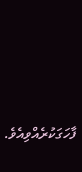ފާހަގަކުރެއްވިއެވެ.